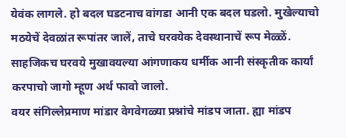येवंक लागले. हो बदल घडटनाच वांगडा आनी एक बदल घडलो. मुखेल्याचो मठयेचें देवळांत रूपांतर जालें, ताचे घरवयेक देवस्थानाचें रूप मेळ्ळें. साहजिकच घरवये मुखावयल्या आंगणाकय धर्मीक आनी संस्कृतीक कार्यां करपाचो जागो म्हूण अर्थ फावो जालो.
वयर संगिल्लेप्रमाण मांडार वेगवेगळ्या प्रश्नांचे मांडप जाता. ह्या मांडप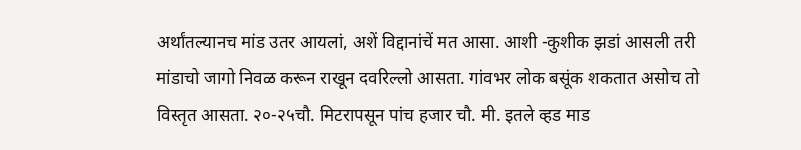अर्थांतल्यानच मांड उतर आयलां, अशें विद्दानांचें मत आसा. आशी -कुशीक झडां आसली तरी मांडाचो जागो निवळ करून राखून दवरिल्लो आसता. गांवभर लोक बसूंक शकतात असोच तो विस्तृत आसता. २०-२५चौ. मिटरापसून पांच हजार चौ. मी. इतले व्हड माड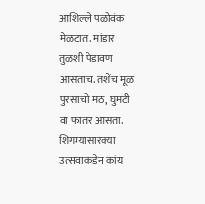आशिल्ले पळोवंक मेळटात. मांडार तुळशी पेडावण आसताच. तशेंच मूळ पुरसाचो मठ, घुमटी वा फातर आसता. शिगम्यासारक्या उत्सवाकडेन कांय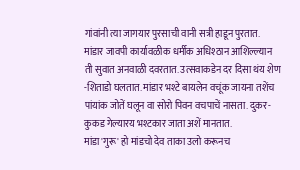गांवांनी त्या जागयार पुरसाची वानी सत्री हाडून पुरतात.
मांडार जावपी कार्यावळीक धर्मीक अधिश्ठान आशिल्ल्यान ती सुवात अनवाळी दवरतात. उत्सवाकडेन दर दिसा थंय शेण -शिताडो घलतात. मांडार भश्टे बायलेन वचूंक जायना तशेंच पांयांक जोतें घलून वा सोरो पिवन वचपाचें नासता. दुकर-कुकड गेल्यारय भश्टकार जाता अशें मानतात.
मांडा 'गुरू' हो मांडचो देव ताका उलो करूनच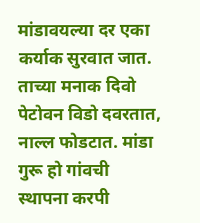मांडावयल्या दर एका कर्याक सुरवात जात. ताच्या मनाक दिवो पेटोवन विडो दवरतात, नाल्ल फोडटात. मांडा गुरू हो गांवची स्थापना करपी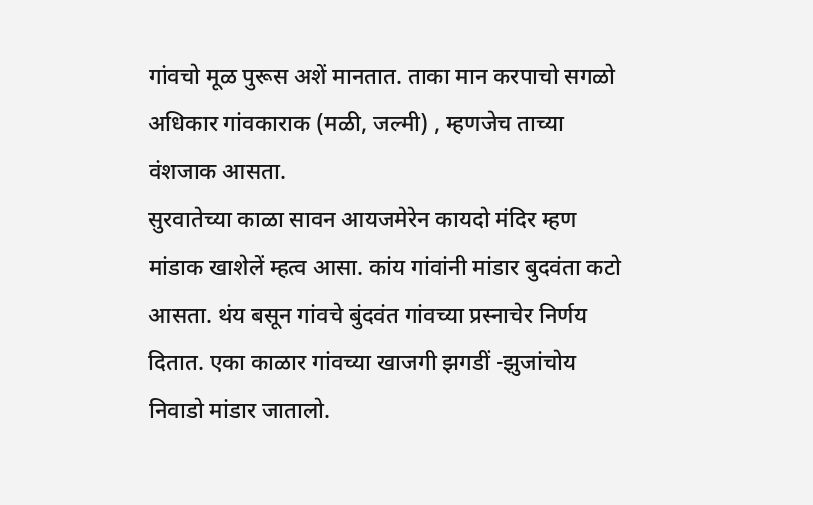गांवचो मूळ पुरूस अशें मानतात. ताका मान करपाचो सगळो अधिकार गांवकाराक (मळी, जल्मी) , म्हणजेच ताच्या वंशजाक आसता.
सुरवातेच्या काळा सावन आयजमेरेन कायदो मंदिर म्हण मांडाक खाशेलें म्हत्व आसा. कांय गांवांनी मांडार बुदवंता कटो आसता. थंय बसून गांवचे बुंदवंत गांवच्या प्रस्नाचेर निर्णय दितात. एका काळार गांवच्या खाजगी झगडीं -झुजांचोय निवाडो मांडार जातालो.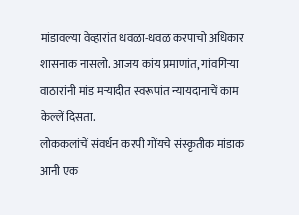मांडावल्या वेव्हारांत धवळा-धवळ करपाचो अधिकार शासनाक नासलो. आजय कांय प्रमाणांत, गांवगिऱ्या वाठारांनी मांड मऱ्यादीत स्वरूपांत न्यायदानाचें काम केल्लें दिसता.
लोककलांचें संवर्धन करपी गोंयचे संस्कृतीक मांडाक आनी एक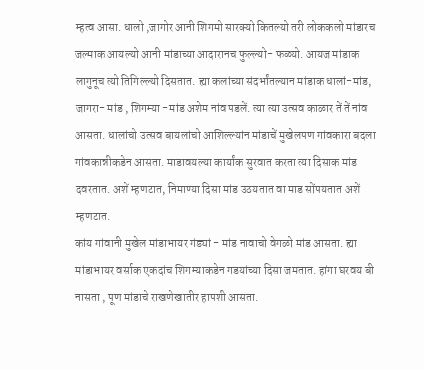म्हत्व आसा. धालो ,जागोर आनी शिगमो सारक्यो कितल्यो तरी लोककलो मांडारच जल्माक आयल्यो आनी मांडाच्या आदारानच फुल्ल्यो- फळ्यो. आयज मांडाक लागुनूच त्यो तिगिल्ल्यो दिसतात. ह्या कलांच्या संदर्भांतल्यान मांडाक धालां-मांड, जागरा- मांड , शिगम्या -मांड अशेम नांव पडलें. त्या त्या उत्सव काळार तें तें नांव आसता. धालांचो उत्सव बायलांचो आशिल्ल्यांन मांडाचें मुखेलपण गांवकारा बदला गांवकान्नीकडेन आसता. माडावयल्या कार्यांक सुरवात करता त्या दिसाक मांड दवरतात. अशें म्हणटात, निमाण्या दिसा मांड उठयतात वा माड सोंपयतात अशें म्हणटात.
कांय गांवानी मुखेल मांडाभायर गंड्यां - मांड नावाचो वेगळो मांड आसता. ह्या मांडाभायर वर्साक एकदांच शिगम्याकडेन गडयांच्या दिसा जमतात. हांगा घरवय बी नासता , पूण मांडाचे राखणेखातीर हापशी आसता.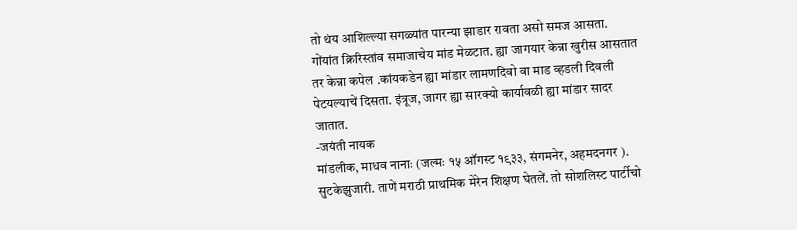तो थंय आशिल्ल्या सगळ्यांत पारन्या झाडार रावता असो समज आसता.
गोंयांत क्रिरिस्तांव समाजाचेय मांड मेळटात. ह्या जागयार केन्ना खुरीस आसतात तर केन्ना कपेल .कांयकडेन ह्या मांडार लामणदिवो वा माड व्हडली दिवली पेटयल्याचें दिसता. इंत्रूज, जागर ह्या सारक्यो कार्यावळी ह्या मांडार सादर जातात.
-जयंती नायक
मांडलीक, माधव नानाः (जल्मः १५ ऑगस्ट १९३३, संगमनेर, अहमदनगर ).
सुटकेझुजारी. ताणें मराठी प्राथमिक मेरेन शिक्षण घेतलें. तो सोशलिस्ट पार्टीचो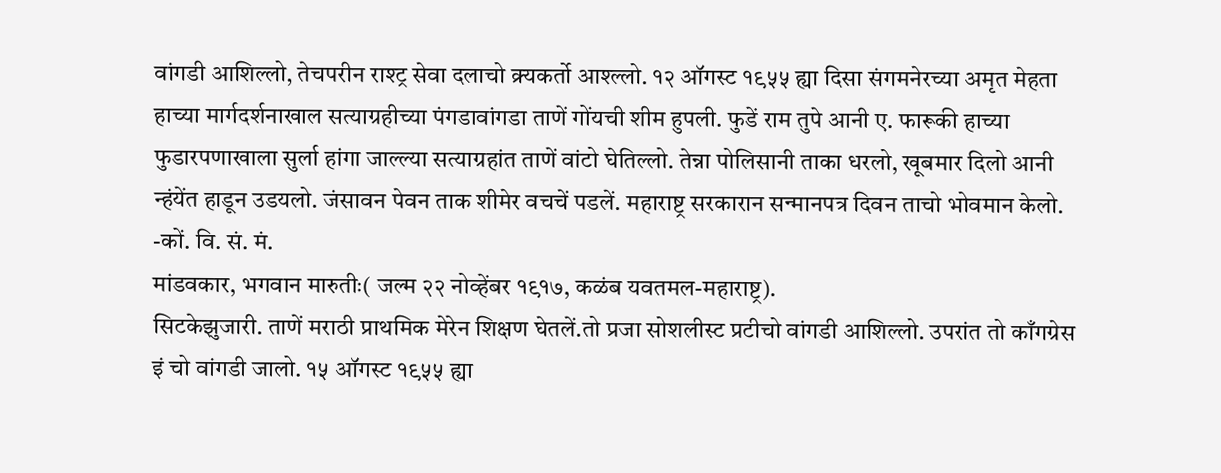वांगडी आशिल्लो, तेचपरीन राश्ट्र सेवा दलाचो क्र्यकर्तो आश्ल्लो. १२ ऑगस्ट १९५५ ह्या दिसा संगमनेरच्या अमृत मेहता हाच्या मार्गदर्शनाखाल सत्याग्रहीच्या पंगडावांगडा ताणें गोंयची शीम हुपली. फुडें राम तुपे आनी ए. फारूकी हाच्या फुडारपणाखाला सुर्ला हांगा जाल्ल्या सत्याग्रहांत ताणें वांटो घेतिल्लो. तेन्ना पोलिसानी ताका धरलो, खूबमार दिलो आनी न्हंयेंत हाडून उडयलो. जंसावन पेवन ताक शीमेर वचचें पडलें. महाराष्ट्र सरकारान सन्मानपत्र दिवन ताचो भोवमान केलो.
-कों. वि. सं. मं.
मांडवकार, भगवान मारुतीः( जल्म २२ नोव्हेंबर १९१७, कळंब यवतमल-महाराष्ट्र).
सिटकेझुजारी. ताणें मराठी प्राथमिक मेरेन शिक्षण घेतलें.तो प्रजा सोशलीस्ट प्रटीचो वांगडी आशिल्लो. उपरांत तो काँगग्रेस इं चो वांगडी जालो. १५ ऑगस्ट १९५५ ह्या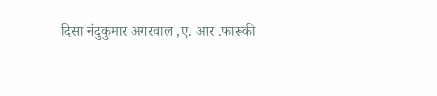दिसा नंदुकुमार अगरवाल ,ए. आर .फारूकी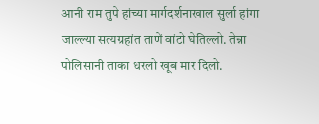आनी राम तुपे हांच्या मार्गदर्शनाखाल सुर्ला हांगा जाल्ल्या सत्यग्रहांत ताणें वांटो घेतिल्लो. तेन्ना पोलिसानी ताका धरलो खूब मार दिलो.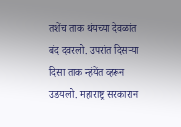तशेंच ताक थंयच्या देवळांत बंद दवरलो. उपरांत दिसऱ्या दिसा ताक न्हंयेंत व्हरून उडयलो. महाराष्ट्र सरकारान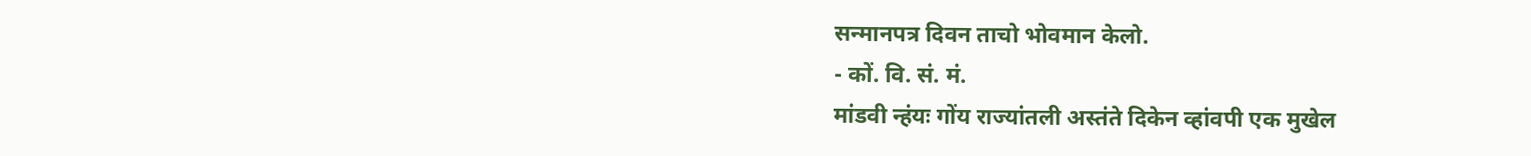सन्मानपत्र दिवन ताचो भोवमान केलो.
- कों. वि. सं. मं.
मांडवी न्हंयः गोंय राज्यांतली अस्तंते दिकेन व्हांवपी एक मुखेल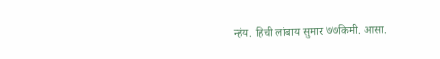न्हंय. हिची लांबाय सुमार ७७किमी. आसा.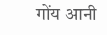गोंय आनी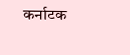कर्नाटक